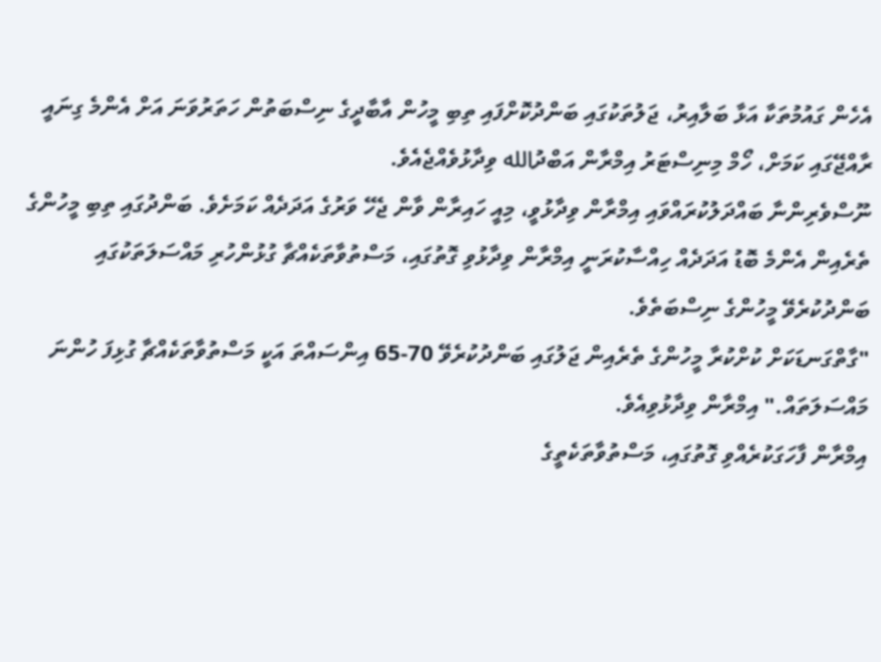އެހެން ގައުމުތަކާ އަޅާ ބަލާއިރު، ޖަލުތަކުގައި ބަންދުކޮށްފައި ތިބި މީހުން އާބާދީގެ ނިސްބަތުން ހަތަރުވަނަ އަށް އެންމެ ގިނައީ ރާއްޖޭގައި ކަމަށް، ހޯމް މިނިސްޓަރު އިމްރާން އަބްދުالله ވިދާޅުވެއްޖެއެވެ.
ނޫސްވެރިންނާ ބައްދަލުކުރައްވައި އިމްރާން ވިދާޅުވީ، މިއީ ހައިރާން ވާން ޖެހޭ ވަރުގެ އަދަދެއް ކަމަށެވެ. ބަންދުގައި ތިބި މީހުންގެ ތެރެއިން އެންމެ ބޮޑު އަދަދެއް ހިއްސާކުރަނީ އިމްރާން ވިދާޅުވި ގޮތުގައި، މަސްތުވާތަކެއްޗާ ގުޅުންހުރި މައްސަލަތަކުގައި ބަންދުކުރެވޭ މީހުންގެ ނިސްބަތެވެ.
"ގާތްގަނޑަކަށް ކުށްކުރާ މީހުންގެ ތެރެއިން ޖަލުގައި ބަންދުކުރެވޭ 70-65 އިންސައްތަ އަކީ މަސްތުވާތަކެއްޗާ ގުޅިފަ ހުންނަ މައްސަލަތައް." އިމްރާން ވިދާޅުވިއެވެ.
އިމްރާން ފާހަގަކުރެއްވި ގޮތުގައި، މަސްތުވާތަކެތީގެ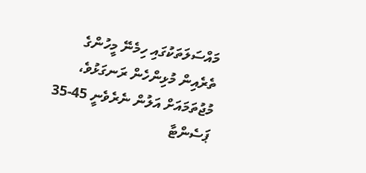މައްސަލަތަކުގައި ހިމެނޭ މީހުންގެ ތެރެއިން މުޅިންހެން ރަނގަޅުވެ، މުޖުތަމައަށް އަލުން ނެރެވެނީ 45-35 ޕަސެންޓާ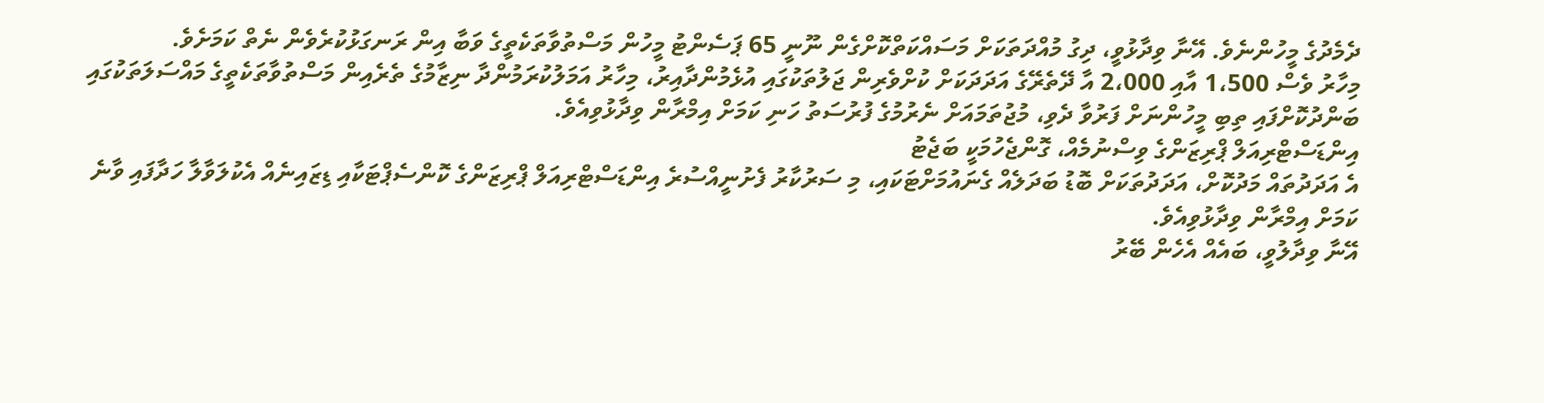ދެމެދުގެ މީހުންނެވެ. އޭނާ ވިދާޅުވީ، ދިގު މުއްދަތަކަށް މަސައްކަތްކޮށްގެން ނޫނީ 65 ޕަސެންޓު މީހުން މަސްތުވާތަކެތީގެ ވަބާ އިން ރަނގަޅުކުރެވެން ނެތް ކަމަށެވެ.
މިހާރު ވެސް 1،500 އާއި 2،000 އާ ދޭތެރޭގެ އަދަދަކަށް ކުށްވެރިން ޖަލުތަކުގައި އުޅެމުންދާއިރު، މިހާރު އަމަލުކުރަމުންދާ ނިޒާމުގެ ތެރެއިން މަސްތުވާތަކެތީގެ މައްސަލަތަކުގައި ބަންދުކޮށްފައި ތިބި މީހުންނަށް ފަރުވާ ދެވި، މުޖުތަމައަށް ނެރުމުގެ ފުރުސަތު ހަނި ކަމަށް އިމްރާން ވިދާޅުވިއެވެ.
އިންޑަސްޓްރިއަލް ޕްރިޒަންގެ ވިސްނުމެއް، ގޮންޖެހުމަކީ ބަޖެޓު
އެ އަދަދުތައް މަދުކޮށް، އަދަދުތަކަށް ބޮޑު ބަދަލެއް ގެނައުމަށްޓަކައި، މި ސަރުކާރު ފެށުނީއްސުރެ އިންޑަސްޓްރިއަލް ޕްރިޒަންގެ ކޮންސެޕްޓަކާއި ޑިޒައިނެއް އެކުލަވާލާ ހަދާފައި ވާނެ ކަމަށް އިމްރާން ވިދާޅުވިއެވެ.
އޭނާ ވިދާލުވީ، ބައެއް އެހެން ބޭރު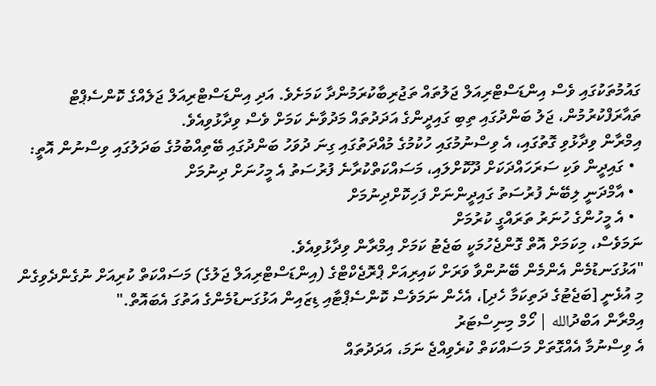ގައުމުތަކުގައި ވެސް އިންޑަސްޓްރިއަލް ޖަލުތައް ތަޖުރިބާކުރަމުންދާ ކަމަށެވެ. އަދި އިންޑަސްޓްރިއަލް ޖަލެއްގެ ކޮންސެޕްޓް ތައާރަފްކުރުމުން، ޖަލު ބަންދުގައި ތިބި ގައިދީންގެ އަދަދުތައް މަދުވާނެ ކަމަށް ވެސް ވިދާޅުވިއެވެ.
އިމްރާން ވިދާޅުވި ގޮތުގައި، އެ ވިސްނުމުގައި ހުކުމުގެ މުއްދަތުގައި ގިނަ ދުވަހު ބަންދުގައި ބޭތިއްބުމުގެ ބަދަލުގައި ވިސްނުން އޮތީ:
  • ގައިދީން ވަކި ސަރަހައްދަކަށް ދޫކޮށްލައި، މަސައްކަތްކުރާނެ ފުރުސަތު އެ މީހުނަށް ދިނުމަށް
  • އާމްދަނީ ލިބޭނެ ފުރުސަތު ގައިދީންނަށް ފަހިކޮށްދިނުމަށް
  • އެ މީހުންގެ ހުނަރު ތަރައްގީ ކުރުމަށް
ނަމަވެސް، މިކަމަށް އޮތް ގޮންޖެހުމަކީ ބަޖެޓު ކަމަށް އިމްރާން ވިދާޅުވިއެވެ.
"އަޅުގަނޑުމެން އެންމެން ބޭނުންވާ ވަރަށް ކައިރިއަށް ޕްރޮޖެކްޓްގެ (އިންޑަސްޓްރިއަލް ޖަލުގެ) މަސައްކަތް ކުރިއަށް ނުގެންދެވިގެން މި އުޅެނީ [ބަޖެޓުގެ ދަތިކަމާ ހެދި]، އެހެން ނަމަވެސް ކޮންސެޕްޓާއި ޑިޒައިން އަޅުގަނޑުމެންގެ އަތުގަ އެބައޮތް."
އިމްރާން އަބްދުالله | ހޯމް މިނިސްޓަރު
އެ ވިސްނުމާ އެއްގޮތަށް މަސައްކަތް ކުރެވިއްޖެ ނަމަ، އަދަދުތައް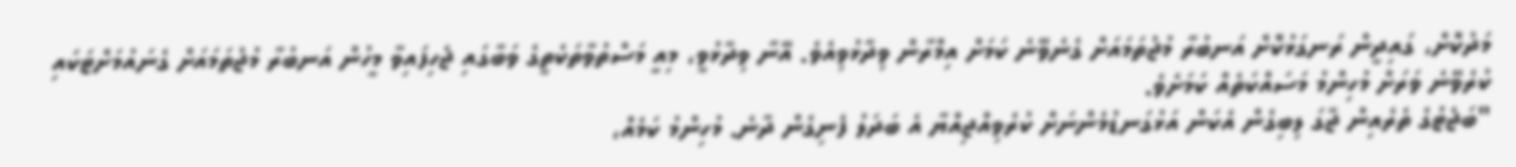މަދުކޮށް، ގައިދީން ރަނގަޅުކޮށް އަނބުރާ މުޖުތަމައަށް ގެނެވޭނެ ކަމަށް އިމްރާން ވިދާޅުވިއެވެ. އޭނާ ވިދާޅުވީ، މިއީ މަސްތުވާތަކެތީގެ ވަބާގައި ޖެހިފައިވާ މީހުން އަނބުރާ މުޖުތަމައަށް ގެނައުމަށްޓަކައި ކުރެވޭނެ ވަރަށް މުހިންމު މަސައްކަތެއް ކަމަށެވެ.
"ބަޖެޓުގެ ތެރެއިން ޖާގަ ލިބިގެން އެކަން އަޅުގަނޑުމެންނަށް ކުރެވިއްޖިއްޔާ އެ ބަދަލު ފެނިގެން ދާނެ. މުހިންމު ކަމެއް،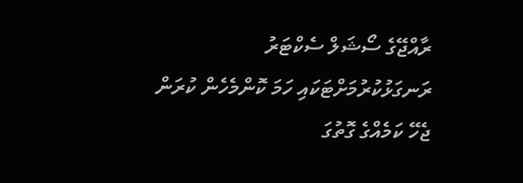ރާއްޖޭގެ ސޯޝަލް ސެކްޓަރު ރަނގަޅުކުރުމަށްޓަކައި ހަމަ ކޮންމެހެން ކުރަން ޖެހޭ ކަމެއްގެ ގޮތުގަ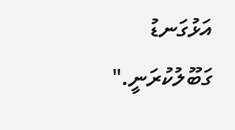އަޅުގަނޑު ގަބޫލުކުރަނީ."